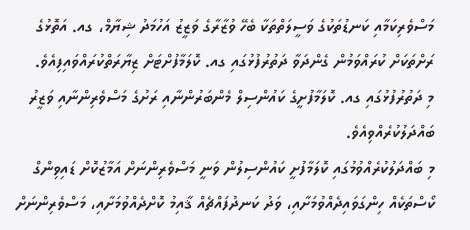މަސްވެރިކަމާއި ކަނޑުތަކުގެ ވަސީލަތްތަކާ ބެހޭ ވުޒާރާގެ ވަޒީޒު އަހުމަދު ޝިޔާމް، ގއ. އަތޮޅުގެ ރަށްތަކަށް ކުރައްވަމުން ގެންދަވާ ދަތުރުފުޅުގައި ގއ. ކޮލަމާފުށްޓަށް ޒިޔާރަތްކުރައްވައިފިއެވެ.
މި ދަތުރުފުޅުގައި ގއ. ކޮލަމާފުށީގެ ކައުންސިލް މެންބަރުންނާއި ރަށުގެ މަސްވެރިންނާއި ވަޒީރު ބައްދަލުކުރެއްވިއެވެ.
މި ބައްދަލުކުރެއްވުމުގައި ކޮލަމާފުށީ ކައުންސިލުން ވަނީ މަސްވެރިންނަށް އަމާޒުކޮށް ޑައިވިންގް ކޯސްތަކެއް ހިންގަވައިދެއްވުމަށާއި، ވަދު ކަނދުފައްޗެއް ޤާއިމު ކޮށްދެއްވުމަށާއި، މަސްވެރިންނަށް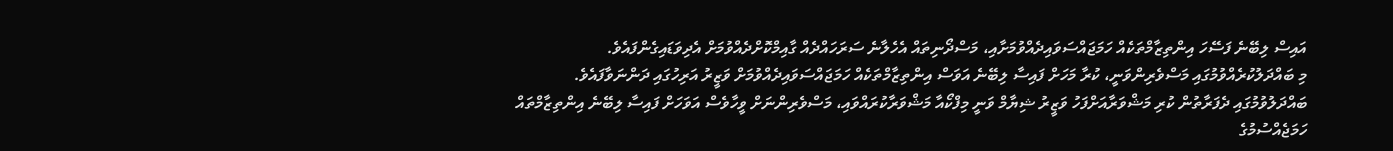އައިސް ލިބޭނެ ފަސޭހަ އިންތިޒާމްތަކެއް ހަމަޖައްސަވައިދެއްވުމަށާއި، މަސްދޯނިތައް އެހެލާނެ ސަރަހައްދެއް ގާއިމްކޮށްދެއްވުމަށް އެދިވަޑައިގެންފައެވެ.
މި ބައްދަލުކުރެއްވުމުގައި މަސްވެރިންވަނީ، ކުރާ މަހަށް ފައިސާ ލިބޭނެ އަވަސް އިންތިޒާމްތަކެއް ހަމަޖައްސަވައިދެއްވުމަށް ވަޒީރު އަރިހުގައި ދަންނަވާފައެވެ.
ބައްދަލުވުމުގައި ދެފަރާތުން ކުރި މަޝްވަރާއަށްފަހު ވަޒީރު ޝިޔާމް ވަނީ މިފްކޯއާ މަޝްވަރާކުރައްވައި، މަސްވެރިންނަށް ވީހާވެސް އަވަހަށް ފައިސާ ލިބޭނެ އިންތިޒާމްތައް ހަމަޖެއްސުމުގެ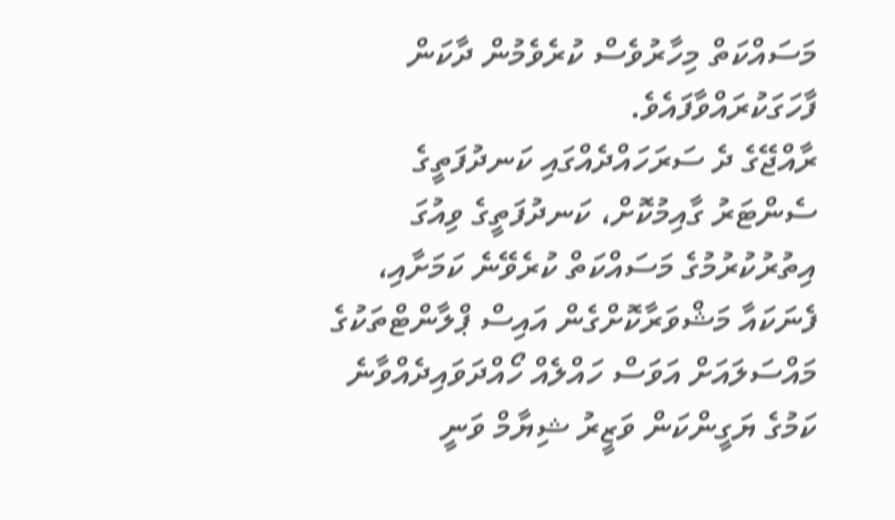މަސައްކަތް މިހާރުވެސް ކުރެވެމުން ދާކަން ފާހަގަކުރައްވާފައެވެ.
ރާއްޖޭގެ ދެ ސަރަހައްދެއްގައި ކަނދުފަތީގެ ސެންޓަރު ގާއިމުކޮށް، ކަނދުފަތީގެ ވިއުގަ އިތުރުކުރުމުގެ މަސައްކަތް ކުރެވޭނެ ކަމަށާއި، ފެނަކައާ މަޝްވަރާކޮށްގެން އައިސް ޕްލާންޓްތަކުގެ މައްސަލައަށް އަވަސް ހައްލެއް ހޯއްދަވައިދެއްވާނެ ކަމުގެ ޔަގީންކަން ވަޒީރު ޝިޔާމް ވަނީ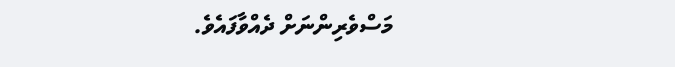މަސްވެރިންނަށް ދެއްވާފައެވެ.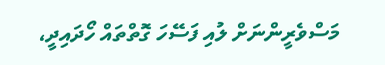މަސްވެރީންނަށް ލުއި ފަސޭހަ ގޮތްތައް ހޯދައިދީ،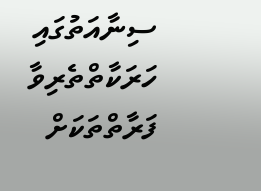ސިނާއަތުގައި ހަރަކާތްތެރިވާ ފަރާތްތަކަށް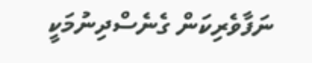ނަފާވެރިކަން ގެނެސްދިނުމަކީ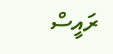ރައީސް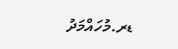ޑރ.މުހައްމަދު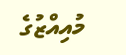މުއިއްޒުގެ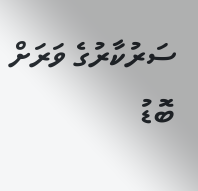ސަރުކާރުގެ ވަރަށް ބޮޑު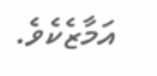އަމާޒެކެވެ.